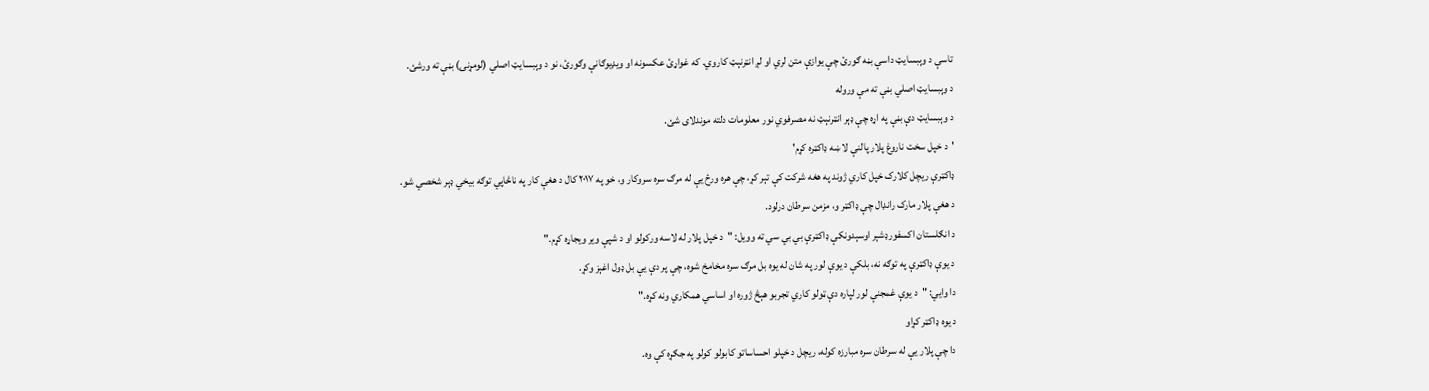تاسې د وېبسایټ داسې بڼه ګورئ چې یوازې متن لري او لږ انټرنېټ کاروي. که غواړئ عکسونه او ویډیوګانې وګورئ، نو د وېبسایټ اصلي (لومړنۍ) بڼې ته ورشئ.
د وېبسایټ اصلي بڼې ته مې وروله
د وېبسایټ دې بڼې په اړه چې ډېر انټرنېټ نه مصرفوي نور معلومات دلته موندلای شئ.
'د خپل سخت ناروغ پلار پالنې لا ښه ډاکټره کړم'
ډاکټرې ریچل کلارک خپل کاري ژوند په هغه شرکت کې تېر کړ، چې هره ورځ یې له مرګ سره سروکار و، خو په ۲۰۱۷ کال د هغې کار په ناڅاپي توګه بیخي ډېر شخصي شو.
د هغې پلار مارک رانډال چې ډاکټر و، مزمن سرطان درلود.
د انګلستان اکسفورډشېر اوسېدونکې ډاکټرې بي بي سي ته وویل: "د خپل پلار له لاسه ورکولو او د شپې ویر ویجاړه کړم."
د یوې ډاکټرې په توګه نه، بلکې د یوې لور په شان له یوه بل مرګ سره مخامخ شوه، چې پر دې یې بل ډول اغېز وکړ.
دا وايي: "د یوې غمجنې لور لپاره دې ټولو کاري تجربو هېڅ ژوره او اساسي همکاري ونه کړه."
د یوه ډاکټر کړاو
دا چې پلار یې له سرطان سره مبارزه کوله، ریچل د خپلو احساساتو کابولو کولو په جګړه کې وه.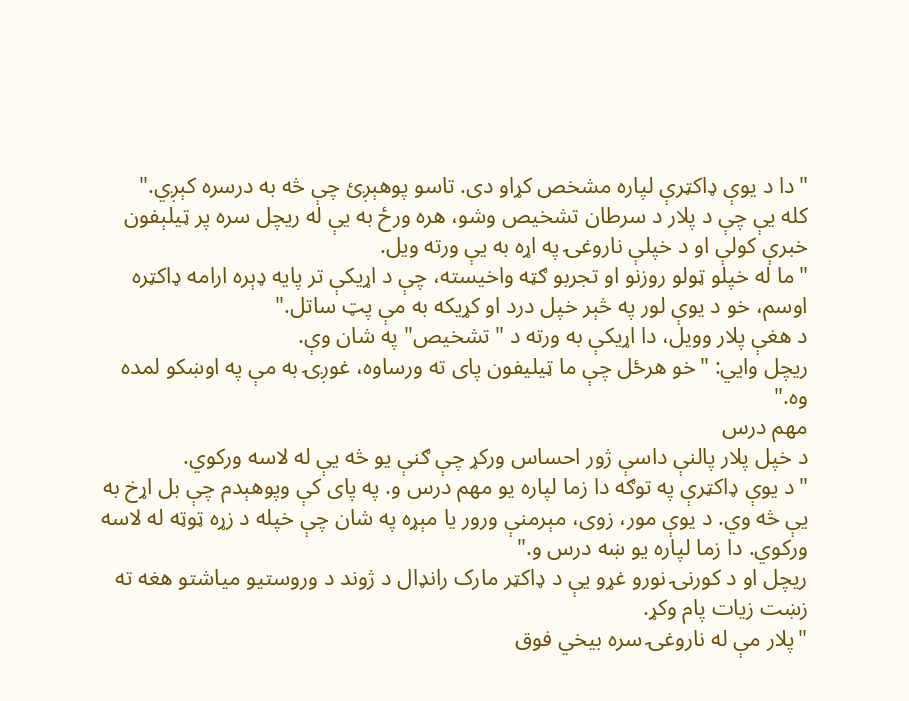"دا د یوې ډاکټرې لپاره مشخص کړاو دی. تاسو پوهېږئ چې څه به درسره کېږي."
کله یې چې د پلار د سرطان تشخیص وشو، هره ورځ به یې له ریچل سره پر ټیلېفون خبرې کولې او د خپلې ناروغۍ په اړه به یې ورته ویل.
"ما له خپلو ټولو روزنو او تجربو ګټه واخیسته، چې د اړیکې تر پایه ډېره ارامه ډاکټره اوسم، خو د یوې لور په څېر خپل درد او کړیکه به مې پټ ساتل."
د هغې پلار وویل، دا اړیکې به ورته د "تشخیص" په شان وې.
ریچل وايي: "خو هرځل چې ما ټیليفون پای ته ورساوه، غوږۍ به مې په اوښکو لمده وه."
مهم درس
د خپل پلار پالنې داسې ژور احساس ورکړ چې ګنې یو څه یې له لاسه ورکوي.
"د یوې ډاکټرې په توګه دا زما لپاره یو مهم درس و. په پای کې وپوهېدم چې بل اړخ به یې څه وي. د یوې مور، زوی، مېرمنې ورور یا مېړه په شان چې خپله د زړه ټوټه له لاسه ورکوي. دا زما لپاره یو ښه درس و."
ریچل او د کورنۍ نورو غړو یې د ډاکټر مارک رانډال د ژوند د وروستیو میاشتو هغه ته زښت زیات پام وکړ.
"پلار مې له ناروغۍ سره بیخي فوق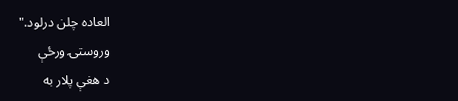العاده چلن درلود."
وروستۍ ورځې
د هغې پلار به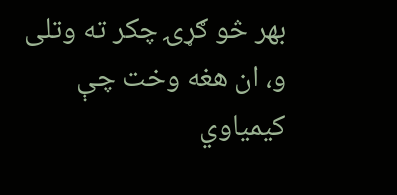بهر څو ګړۍ چکر ته وتلی و، ان هغه وخت چې کیمیاوي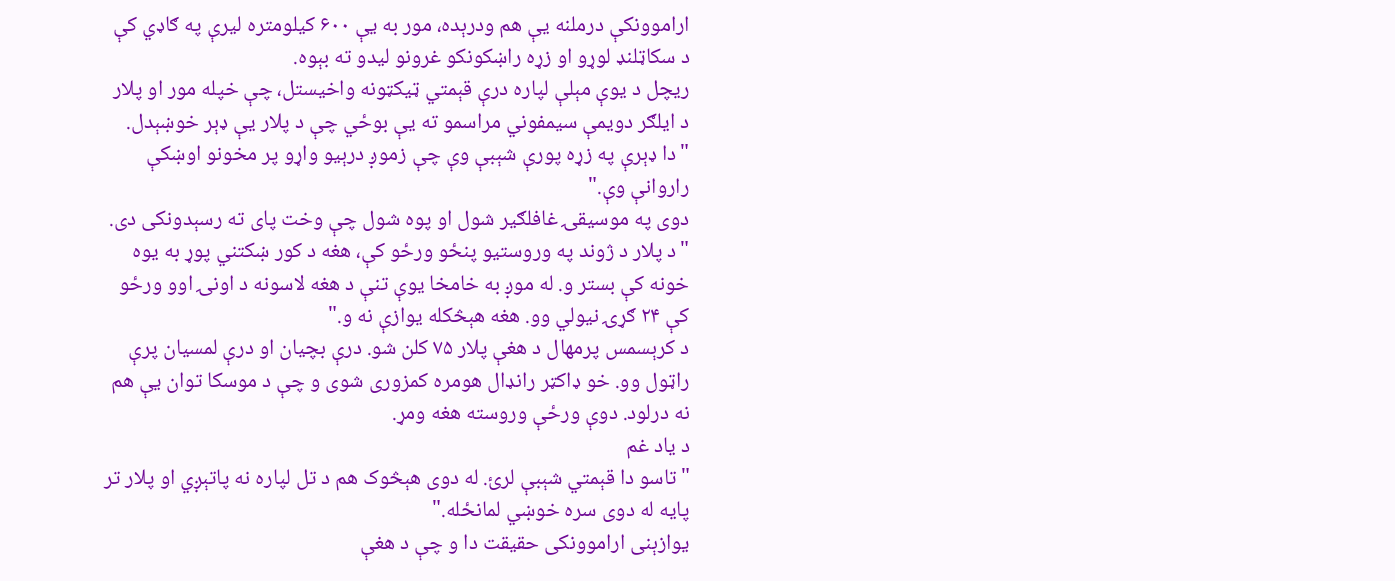اراموونکې درملنه یې هم ودرېده، مور به یې ۶۰۰ کیلومتره لیرې په ګاډي کې د سکاټلنډ لوړو او زړه راښکونکو غرونو لیدو ته بېوه.
ریچل د یوې مېلې لپاره درې قېمتي ټیکټونه واخیستل، چې خپله مور او پلار د ایلګر دویمې سیمفوني مراسمو ته یې بوځي چې د پلار یې ډېر خوښېدل.
"دا ډېرې په زړه پورې شېبې وې چې زموږ درېیو واړو پر مخونو اوښکې راروانې وې."
دوی په موسیقۍ غافلګیر شول او پوه شول چې وخت پای ته رسېدونکی دی.
"د پلار د ژوند په وروستیو پنځو ورځو کې، هغه د کور ښکتني پوړ به یوه خونه کې بستر و. له موږ به خامخا یوې تنې د هغه لاسونه د اونۍ اوو ورځو کې ۲۴ ګړۍ نیولي وو. هغه هېڅکله یوازې نه و."
د کرېسمس پرمهال د هغې پلار ۷۵ کلن شو. درې بچیان او درې لمسیان پرې راټول وو. خو ډاکټر رانډال هومره کمزوری شوی و چې د موسکا توان یې هم نه درلود. دوې ورځې وروسته هغه ومړ.
د یاد غم
"تاسو دا قېمتي شېبې لرئ. له دوی هېڅوک هم د تل لپاره نه پاتېږي او پلار تر پایه له دوی سره خوښي لمانځله."
یوازېنی اراموونکی حقیقت دا و چې د هغې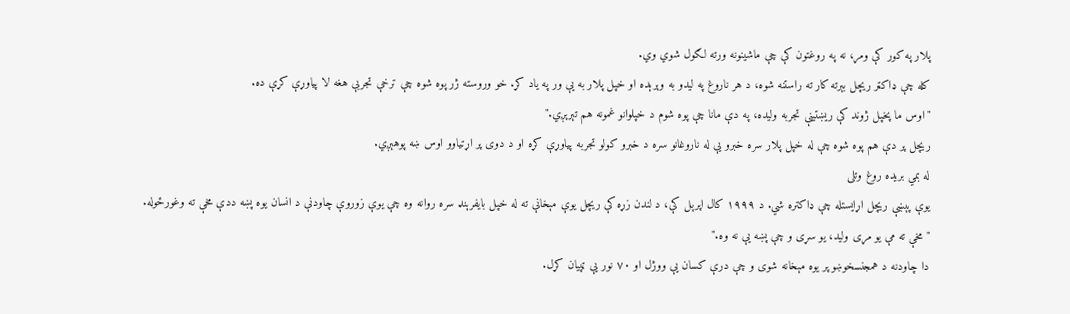پلار په کور کې ومړ، نه په روغتون کې چې ماشینونه ورته لګول شوي وي.
کله چې ډاکټر ریچل بېرته کار ته راستنه شوه، د هر ناروغ په لیدو به وېرېده او خپل پلار به یې ور په یاد کړ. خو وروسته ژر پوه شوه چې ترخې تجربې هغه لا پیاوړې کړې ده.
"اوس ما پخپل ژوند کې ریښتینې تجربه ولیده، په دې مانا چې پوه شوم د خپلوانو غمونه هم تېرېږي."
ریچل پر دې هم پوه شوه چې له خپل پلار سره خبرو یې له ناروغانو سره د خبرو کولو تجربه پیاوړې کړه او د دوی پر اړتیاوو اوس ښه پوهېږي.
له بمي بریده روغ وتلی
یوې پېښې ریچل اړایستله چې ډاکتره شي. د ۱۹۹۹ کال اپرېل کې، د لندن زړه کې ریچل یوې مېخانې ته له خپل بایفرېنډ سره روانه وه چې یوې زوروې چاودنې د انسان یوه پښه ددې مخې ته وغورځوله.
"مخې ته مې یو مړی ولید، یو سړی و چې پښه یې نه وه."
دا چاودنه د همجنسخوښو پر یوه مېخانه شوی و چې درې کسان یې ووژل او ۷۰ نور یې ټپیان کړل.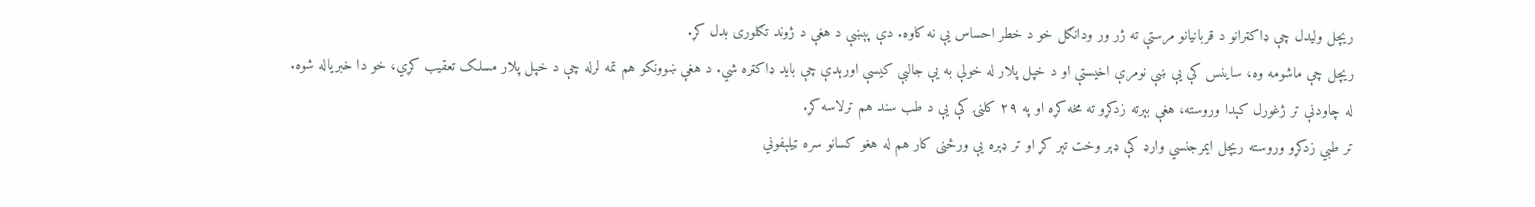ریچل ولیدل چې ډاکټرانو د قربانیانو مرستې ته ژر ور ودانګل خو د خطر احساس یې نه کاوه. دې پېښې د هغې د ژوند تګلوری بدل کړ.
ریچل چې ماشومه وه، ساینس کې یې ښې نومرې اخیستې او د خپل پلار له خولې به یې جالبې کیسې اورېدې چې باید ډاکټره شي. د هغې ښوونکو هم تمه لرله چې د خپل پلار مسلک تعقیب کړي، خو دا خبریاله شوه.
له چاودنې تر ژغورل کېدا وروسته، هغې بېرته زدکړو ته مخه کړه او په ۲۹ کلنۍ کې یې د طب سند هم ترلاسه کړ.
تر طبي زدکړو وروسته ریچل ایمرجنسي وارډ کې ډېر وخت تېر کړ او تر ډېره یې ورځنی کار هم له هغو کسانو سره ټیلېفوني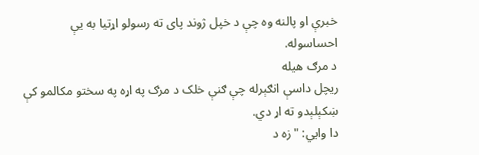خبرې او پالنه وه چې د خپل ژوند پای ته رسولو اړتیا به یې احساسوله.
د مرګ هیله
ریچل داسې انګېرله چې ګنې خلک د مرګ په اړه په سختو مکالمو کې ښکېلېدو ته اړ دي.
دا وايي: "زه د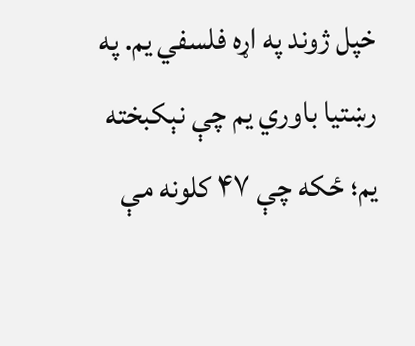خپل ژوند په اړه فلسفي یم. په رښتیا باوري یم چې نېکبخته یم؛ ځکه چې ۴۷ کلونه مې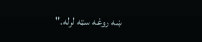ښه روغه سټه لرله."